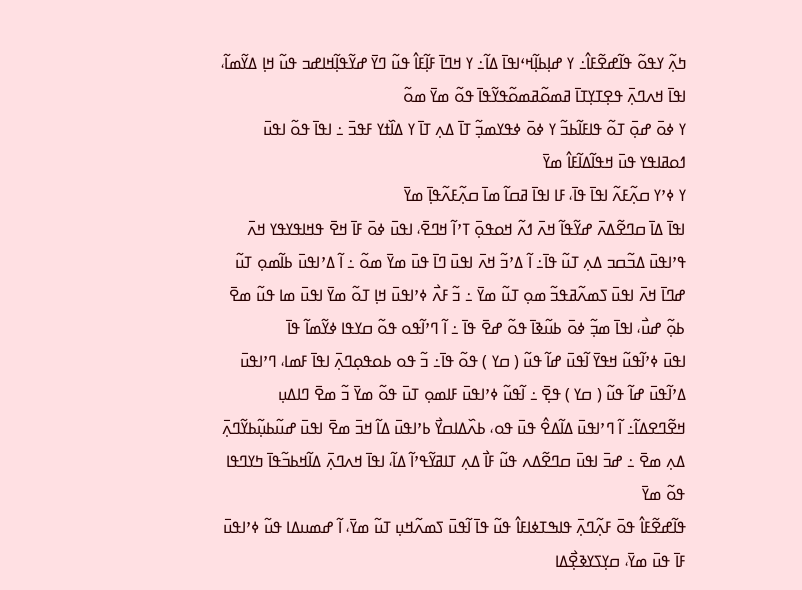ߤߍ߲߬ ߌߟߋ߬ ߟߊ߬ߝߐ߬ߓߊ߮߸ ߌ ߝߊ߲ߕߊ߲߬ߞߵߊߟߊ߫ ߡߊ߬߸ ߌ ߞߣߊ߫ ߓߊ߲߬ߓߊ߮ ߟߎ߬ ߣߌ߫ ߝߌ߬ߟߊ߲߬ߞߊߝߏ ߟߎ߬ ߞߊ߲ ߡߌ߬ߘߊ߬، ߊߟߊ߫ ߞߍߣߍ߲߫ ߟߐ߲ߠߌ߲ߠߊ߫ ߥߘߋ߬ߥߘߋ߬ߟߌ߬ߟߊ߫ ߟߋ߬ ߘߌ߫ ߘߋ߬
ߌ ߦߋ߫ ߝߋ߲߫ ߠߋ߬ ߟߊߓߊ߬ߕߏ߬ ߌ ߦߋ߫ ߦߟߌߘߏ߲߬ ߠߊ߫ ߡߍ߲ ߠߊ߫ ߌ ߡߊ߰ߙߌ ߓߟߏ߫ ߸ ߊߟߊ߫ ߟߋ߬ ߊߟߎ߫ ߗߋߥߊߟߌ ߟߎ߫ ߞߟߊ߬ߡߊ߬ߓߊ߮ ߘߌ߫
ߌ ߦߴߌ ߛߍ߲߬ߓߍ߬ ߊߟߊ߫ ߟߊ߫، ߓߊ ߊߟߊ߫ ߥߛߊ߬ ߘߊ߫ ߛߍ߲߬ߓߍ߬ߟߊ߲߫ ߘߌ߫
ߊߟߊ߫ ߡߊ߫ ߛߣߐ߬ߡߍ߫ ߝߌ߬ߟߊ߬ ߞߍ߫ ߗߍ߬ ߞߋߟߋ߲߫ ߠߴߊ߬ ߞߣߐ߫، ߊߟߎ߫ ߦߋ߫ ߓߊ߫ ߞߐ߫ ߟߞߊߟߌߟߌ ߞߍ߫ ߟߴߊߟߎ߫ ߡߏ߬ߛߏ ߡߍ߲ ߠߎ߬ ߟߊ߫߸ ߊ߬ ߡߴߏ߬ ߞߍ߫ ߊߟߎ߫ ߣߊ߫ ߟߎ߫ ߘߌ߫ ߘߋ߬ ߸ ߊ߬ ߡߴߊߟߎ߫ ߕߊ߬ߘߋ߲ ߠߎ߬ ߝߣߊ߫ ߞߍ߫ ߊߟߎ߫ ߖߘߍ߬ߥߟߏ߬ ߘߋ߲ ߠߎ߬ ߘߌ߫ ߸ ߏ߬ ߓߍ߯ ߦߴߊߟߎ߫ ߞߊ߲ ߠߋ߬ ߘߌ߫ ߊߟߎ߫ ߘߊ ߟߎ߬ ߘߐ߫ ߕߋ߲߬ ߝߎ߯، ߊߟߊ߫ ߘߏ߲߬ ߦߋ߫ ߕߎ߬ߢߊ߫ ߟߋ߬ ߝߐ߫ ߟߊ߫ ߸ ߊ߬ ߣߴߊ߬ߟߋ ߟߋ߬ ߛߌߟߊ ߦߌ߬ߘߊ߬ ߟߊ߫
ߊߟߎ߫ ߦߴߊ߬ߟߎ߬ ߞߟߌ߫ ߊ߬ߟߎ߫ ߝߊ߬ ߟߎ߬ ( ߛߌ ) ߟߋ߬ ߟߊ߫߸ ߏ߬ ߟߋ ߕߋߟߋ߲ߣߍ߲߫ ߊߟߊ߫ ߓߘߊ، ߣߴߊߟߎ߫ ߡߴߊ߬ߟߎ߫ ߝߊ߬ ߟߎ߬ ( ߛߌ ) ߟߐ߲߫ ߸ ߊ߬ߟߎ߬ ߦߴߊߟߎ߫ ߓߊߘߋ߲ ߠߎ߫ ߟߋ߬ ߘߌ߫ ߏ߬ ߘߐ߫ ߣߊߡߎ߲ ߞߐ߬ߣߐߡߊ߬߸ ߊ߬ ߣߴߊߟߎ߫ ߡߊ߬ߡߐ߮ ߟߎ߫ ߟߋ، ߕߍ߰ߡߊߛߌ߯ ߕߴߊߟߎ߫ ߡߊ߬ ߞߏ߫ ߘߐ߫ ߊߟߎ߫ ߝߎ߬ߕߎ߲߬ߕߌ߬ߣߍ߲߫ ߡߍ߲ ߘߐ߫ ߸ ߝߏ߫ ߊߟߎ߫ ߛߣߐ߬ߡߍ ߟߎ߬ ߓߊ߯ ߡߍ߲ ߠߊߥߌ߬ߟߴߊ߬ ߡߊ߬، ߊߟߊ߫ ߞߍߣߍ߲߫ ߡߊ߬ߞߕߏ߬ߟߊ߫ ߤߌߣߟߊ ߟߋ߬ ߘߌ߫
ߟߊ߬ߝߐ߬ߓߊ߮ ߟߋ߫ ߓߍ߲߬ߣߍ߲߫ ߟߊߒߠߦߊߓߊ߮ ߟߎ߬ ߟߊ߫ ߊ߬ߟߎ߫ ߖߘߍ߬ߞߎ߲ ߠߎ߬ ߘߌ߫، ߊ߬ ߝߘߎߡߊ ߟߎ߬ ߦߴߊߟߎ߫ ߓߊ߫ ߟߎ߫ ߘߌ߫، ߛߌ߲ߖߌߢߐ߲߯ߡߊ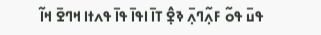ߟߎ߫ ߟߋ߬ ߓߍ߲߬ߣߍ߲߫ ߢߐ߲߮ ߠߊ߫ ߊߟߊ߫ ߟߊ߫ ߟߍߙߊ ߞߣߐ߫ ߞߊ߬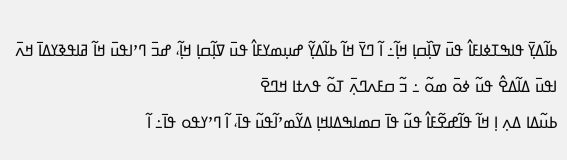ߕߊ߬ߡߌ߲߫ ߟߊߒߠߦߊߓߊ߮ ߟߎ߫ ߜߊ߲߰ߛߊ߲ ߞߊ߲߬߸ ߊ߬ ߣߌ߫ ߞߊ߬ ߕߊ߬ߡߌ߲߬ ߝߎ߲ߘߌߓߊ߮ ߟߎ߫ ߜߊ߲߬ߛߊ߲ ߞߊ߲߬، ߝߏ߫ ߣߴߊߟߎ߫ ߞߊ߬ ߥߊߟߢߌߡߊ߫ ߞߍ߫ ߊߟߎ߫ ߡߊ߬ߡߐ߮ ߟߎ߬ ߦߋ߫ ߘߋ߬ ߸ ߏ߬ ߛߓߍߣߍ߲߫ ߠߋ߬ ߟߍߙߊ ߞߣߐ߫
ߕߎ߬ߡߊ ߡߍ߲ ߊ߲ ߞߊ߬ ߟߊ߬ߝߐ߬ߓߊ߮ ߟߎ߬ ߟߊ߫ ߛߘߊߒߡߊߞߊ߲ ߡߌ߬ߘߴߊ߬ߟߎ߬ ߟߊ߫، ߊ߬ ߣߴߌߟߋ ߟߊ߫߸ ߊ߬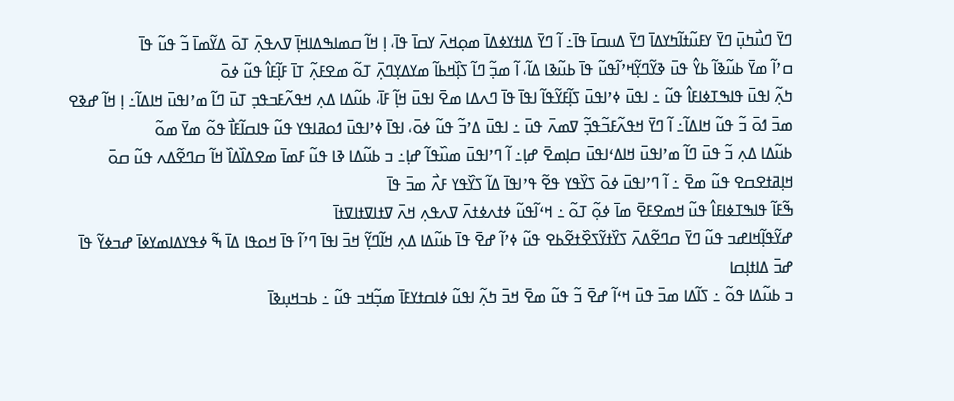ߣߌ߫ ߣߎ߯ߤߎ߲߫ ߣߌ߫ ߌߓߎ߬ߙߊ߬ߤߌߡߊ߫ ߣߌ߫ ߡߎߛߊ߫ ߟߊ߫߸ ߊ߬ ߣߌ߫ ߡߊߙߌߦߡߊ߫ ߘߋ߲ߞߍ߫ ߌߛߊ߫ ߟߊ߫، ߊ߲ ߞߊ߬ ߛߘߊߒߡߊߞߊ߲߫ ߜߍߟߍ߲߫ ߠߋ߫ ߡߌ߬ߘߊ߫ ߏ߬ ߟߎ߬ ߟߊ߫
ߛߴߊ߬ ߘߌ߫ ߕߎ߬ߢߊ߬ ߕߌ߮ ߟߎ߫ ߢߌ߬ߣߌ߲߬ߞߴߊ߬ߟߎ߬ ߟߊ߫ ߕߎ߬ߢߊ ߡߊ߬، ߊ߬ ߘߏ߲߬ ߣߊ߬ ߖߊ߲߰ߞߕߊ߬ ߘߌߡߌ߲ߣߍ߲߫ ߠߋ߬ ߘߐߓߍ߲߬ ߠߊ߫ ߓߊ߲߬ߓߊ߮ ߟߎ߬ ߦߋ߫
ߤߍ߲߬ ߊߟߎ߫ ߟߊߒߠߦߊߓߊ߮ ߟߎ߬ ߸ ߊߟߎ߫ ߦߴߊߟߎ߫ ߖߊ߲߬ߓߌ߬ߟߊ߬ ߊߟߊ߫ ߟߊ߫ ߣߍߡߊ ߘߐ߫ ߊߟߎ߫ ߞߊ߲߬ ߓߊ߫، ߕߎ߬ߡߊ ߡߍ߲ ߞߟߍ߬ߓߏߟߏ߲ ߠߎ߫ ߣߊ߬ ߘߴߊߟߎ߫ ߞߊߡߊ߬߸ ߊ߲ ߞߊ߬ ߝߢߐ ߘߏ߫ ߗߋ߫ ߏ߬ ߟߎ߬ ߞߊߡߊ߬߸ ߊ߬ ߣߌ߫ ߞߟߍ߬ߓߏ߬ߟߏ߲߬ ߜߘߍ߫ ߟߎ߫ ߸ ߊߟߎ߫ ߡߴߏ߬ ߟߎ߬ ߦߋ߫، ߊߟߊ߫ ߦߴߊߟߎ߫ ߗߋߥߊߟߌ ߟߎ߬ ߟߊߛߊ߬ߓߊ߯ ߟߋ߬ ߘߌ߫ ߘߋ߬
ߕߎ߬ߡߊ ߡߍ߲ ߏ߬ ߟߎ߫ ߣߊ߬ ߘߴߊߟߎ߫ ߞߊߡߵߊߟߎ߫ ߛߊ߲ߘߐ߫ ߝߊ߲߸ ߊ߬ ߣߴߊߟߎ߫ ߘߎ߰ߟߊ߬ ߝߊ߲߸ ߏ ߕߎ߬ߡߊ ߢߊ ߟߎ߬ ߓߘߊ߫ ߘߐߡߊ߰ߡߊ߰ ߞߊ߬ ߛߣߐ߬ߡߍ ߟߎ߬ ߛߋ߫ ߞߊ߲ߥߙߐߛߐ ߟߎ߬ ߘߐ߫ ߸ ߊ߬ ߣߴߊߟߎ߫ ߦߋ߫ ߖߌ߰ߟߌ ߟߐ߬ ߟߴߊߟߊ߫ ߡߊ߬ ߖߌ߰ߟߌ ߓߍ߯ ߘߏ߫ ߟߊ߫
ߒ߬ߓߊ߬ ߟߊߒߠߦߊߓߊ߮ ߟߎ߬ ߞߘߐߓߐ߫ ߘߊ߫ ߦߋ߲߬ ߠߋ߬ ߸ ߞߵߊ߬ߟߎ߬ ߦߙߍߦߙߍ߫ ߜߍߟߍ߲ ߞߍ߫ ߜߙߊߜߙߊߜߙߊ߫
ߝߌ߬ߟߊ߲߬ߞߊߝߏ ߟߎ߬ ߣߌ߫ ߛߣߐ߬ߡߍ߫ ߖߌ߰ߙߌ߬ߖߐ߰ߙߐ߬ߕߐ ߟߎ߬ ߦߴߊ߬ ߝߐ߫ ߟߊ߫ ߕߎ߬ߡߊ ߡߍ߲ ߞߊ߬ߣߌ߲߬ ߞߏ߫ ߊߟߊ߫ ߣߴߊ߬ ߟߊ߫ ߞߋߟߊ ߡߊ߫ ߒ߬ ߦߟߌߡߊߘߌߦߊ߫ ߝߏߦߌ߬ ߟߊ߫ ߝߏ߫ ߡߊߙߊ߲ߛߊ
ߏ ߕߎ߬ߡߊ ߟߋ߬ ߸ ߖߊ߬ߡߊ ߘߏ߫ ߟߎ߫ ߞߵߊ߬ ߝߐ߫ ߏ߬ ߟߎ߬ ߘߐ߫ ߞߏ߫ ߤߍ߲߬ ߊߟߎ߬ ߦߊߛߙߌߓߊ߫ ߘߏ߲߬ߞߏ ߟߎ߬ ߸ ߕߏߞߎ߲ߢߊ߫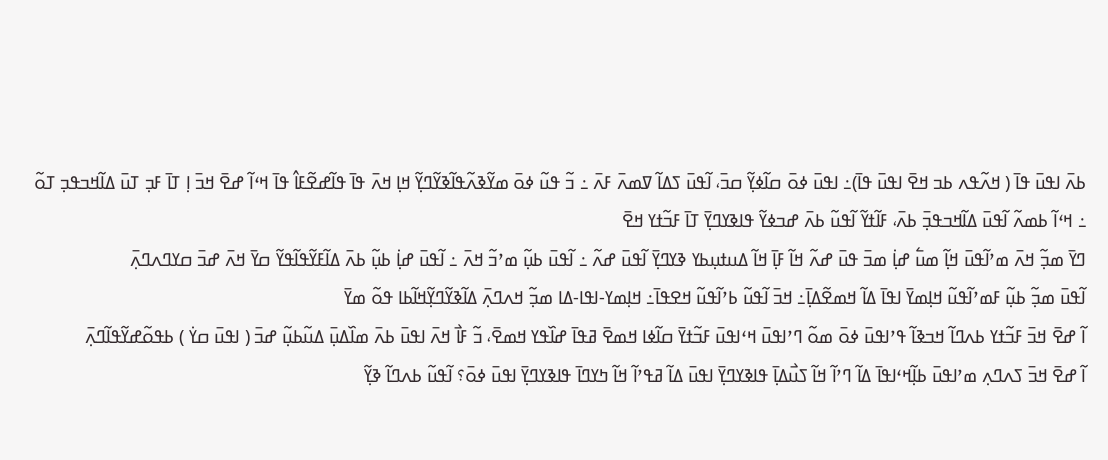ߕߍ߫ ߊߟߎ߫ ߟߊ߫ ( ߞߍ߬ߟߍ ߕߏ ߞߐ߫ ߊߟߎ߫ ߟߊ߫)߸ ߊߟߎ߫ ߦߋ߫ ߛߊ߬ߦߌ߲߬ ߛߏ߫، ߊ߬ߟߎ߫ ߖߡߊ߬ ߜߘߍ߫ ߓߍ߫ ߸ ߏ߬ ߟߎ߬ ߦߋ߫ ߘߌ߬ߢߍ߬ߟߊ߬ߢߌ߬ߣߌ߲߬ ߞߊ߲ ߞߍ߫ ߟߊ߫ ߟߊ߬ߝߐ߬ߓߊ߮ ߟߊ߫ ߞߵߊ߬ ߝߐ߫ ߞߏ߫ ߊ߲ ߠߊ߫ ߓߏ߲ ߠߎ߫ ߡߊ߬ߞߏߟߏ߲ ߠߋ߬ ߸ ߞߵߊ߬ ߕߘߍ߬ ߊ߬ߟߎ߫ ߡߊ߬ߞߏߟߏ߲߫ ߕߍ߫، ߓߊ߬ߙߌ߬ ߊ߬ߟߎ߬ ߕߍ߫ ߝߏߦߌ߬ ߟߊߢߌߣߌ߲߫ ߠߊ߫ ߓߏ߬ߙߌ ߞߐ߫
ߣߌ߫ ߘߏ߲߬ ߞߍ߫ ߘߴߊ߬ߟߎ߫ ߞߊ߲߬ ߘߎ߱ ߝߊ߲߭ ߘߏ߫ ߟߎ߫ ߝߍ߬ ߞߊ߬ ߓߊ߲߫ ߞߊ߬ ߡߎߙߎ߲ߕߌ ߢߌߣߌ߲߫ ߊ߬ߟߎ߫ ߝߍ߬ ߸ ߊ߬ߟߎ߫ ߕߎ߲߬ ߘߴߏ߬ ߞߍ߫ ߸ ߊ߬ߟߎ߫ ߝߊ߲߭ ߕߎ߲߬ ߕߍ߫ ߡߊ߬ߓߌ߬ߟߊ߬ߟߌ߬ ߛߌ߫ ߞߍ߫ ߝߏ߫ ߛߌߣߍߣߍ߲߫
ߊ߬ߟߎ߫ ߘߏ߲߬ ߕߎ߲߬ ߓߘߴߊ߬ߟߎ߬ ߞߊ߲ߘߌ߫ ߊߟߊ߫ ߡߊ߬ ߞߘߐ߬ߡߊ߲߫߸ ߞߏ߫ ߊ߬ߟߎ߬ ߕߴߊ߬ߟߎ߬ ߞߐߟߊ߫߸ ߞߊ߲ߘߌ-ߊߟߊ-ߡߊ ߘߏ߲߬ ߞߍߣߍ߲߫ ߡߊ߬ߢߌ߬ߣߌ߲߬ߞߊ߬ߕߊ ߟߋ߬ ߘߌ߫
ߊ߬ ߝߐ߫ ߞߏ߫ ߓߏ߬ߙߌ ߕߍߣߊ߬ ߞߏߢߊ߬ ߟߴߊߟߎ߫ ߦߋ߫ ߘߋ߬ ߣߴߊߟߎ߫ ߞߵߊߟߎ߫ ߓߏ߬ߙߌ߫ ߛߊ߬ߦߊ ߞߘߐ߫ ߥߟߊ߫ ߝߊ߰ߟߌ ߞߘߐ߫، ߏ߬ ߓߊ߯ ߞߍ߫ ߊߟߎ߫ ߕߍ߫ ߘߊ߰ߡߎ߲߫ ߡߎ߬ߕߎ߲߬ ߝߏ߫ ( ߊߟߎ߫ ߛߌ߭ ) ߕߟߋ߬ߝߌ߬ߟߊ߬ߣߍ߲߫
ߊ߬ ߝߐ߫ ߞߏ߫ ߖߍߣߍ߲ ߘߴߊߟߎ߫ ߕߊ߲߬ߞߵߊߟߊ߫ ߡߊ߬ ߣߴߊ߬ ߞߊ߬ ߖߎ߯ߡߊ߲߫ ߟߊߢߌߣߌ߲߫ ߊߟߎ߫ ߡߊ߬ ߥߟߴߊ߬ ߞߊ߬ ߤߌߣߊ߫ ߟߊߢߌߣߌ߲߫ ߊߟߎ߫ ߦߋ߫؟ ߊ߬ߟߎ߬ ߕߍߣߊ߬ ߢߌ߲߬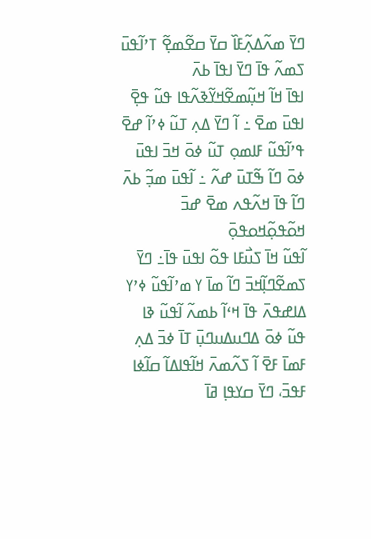ߣߌ߫ ߘߍ߬ߡߍ߲߬ߓߊ߰ ߛߌ߫ ߛߐ߬ߘߐ߲߬ ߠߴߊ߬ߟߎ߫ ߖߘߍ߬ ߟߊ߫ ߣߌ߫ ߊߟߊ߫ ߕߍ߫
ߊߟߊ߫ ߞߊ߬ ߞߎ߲߬ߘߐ߬ߞߌ߬ߢߍ߬ߟߊ ߟߎ߬ ߟߐ߲߫ ߊߟߎ߫ ߘߐ߫ ߸ ߊ߬ ߣߌ߫ ߡߍ߲ ߠߎ߬ ߦߴߊ߬ ߝߐ߫ ߟߴߊ߬ߟߎ߬ ߓߊߘߋ߲ ߠߎ߬ ߦߋ߫ ߞߏ߫ ߊߟߎ߫ ߦߋ߫ ߣߊ߬ ߒ߬ߠߎ߫ ߝߍ߬ ߸ ߊ߬ߟߎ߫ ߘߏ߲߬ ߕߍ߫ ߣߊ߬ ߟߊ߫ ߞߍ߬ߟߍ ߘߐ߫ ߝߏ߫ ߞߋ߬ߟߋ߲߬ߞߋߟߋ߲߫
ߊ߬ߟߎ߬ ߞߊ߫ ߖߎ߯ߓߊ ߟߋ߬ ߊߟߎ߫ ߟߊ߫߸ ߣߌ߫ ߖߘߐ߬ߣߊ߲߬ߞߏ߫ ߣߊ߬ ߘߊ߫ ߌ ߘߴߊ߬ߟߎ߬ ߦߴߌ ߡߊߝߟߍ߫ ߟߊ߫ ߞߵߊ߬ ߕߘߍ߬ ߊ߬ߟߎ߬ ߢߊ ߟߎ߬ ߦߋ߫ ߡߣߎߡߎߣߎ߲߫ ߠߊ߫ ߦߏ߫ ߡߍ߲ ߓߘߊ߫ ߓߐ߫ ߊ߬ ߖߍ߬ߘߍ߫ ߞߊ߬ߟߊߡߊ߬ ߛߊ߬ߦߊ ߓߟߏ߫، ߣߌ߫ ߛߌߟߊ߲ ߥߊ߫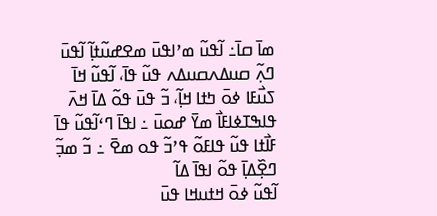ߘߊ߫ ߛߊ߫߸ ߊ߬ߟߎ߬ ߘߴߊߟߎ߫ ߘߐߝߎ߬ߙߊ߲߬ ߊ߬ߟߎ߫ ߣߍ߲߬ ߛߎߡߍߛߎߡߍ ߟߎ߬ ߟߊ߫، ߊ߬ߟߎ߬ ߞߊ߫ ߖߎ߯ߓߊ ߦߋ߫ ߤߙߊ ߞߊ߲߬، ߏ߬ ߟߎ߫ ߟߋ߬ ߡߊ߫ ߞߍ߫ ߟߊߒߠߦߊߓߊ߯ ߘߌ߫ ߝߋߎ߫ ߸ ߊߟߊ߫ ߣߵߊ߬ߟߎ߬ ߟߊ߫ ߓߊ߯ߙߊ ߟߎ߬ ߟߊߓߋ߬ ߟߴߏ߬ ߟߋ ߘߐ߫ ߸ ߏ߬ ߘߏ߲߬ ߣߐ߲߰ߡߊ߲߫ ߟߋ߬ ߊߟߊ߫ ߡߊ߬
ߊ߬ߟߎ߬ ߦߋ߫ ߞߙߎߞߊ ߟߎ߫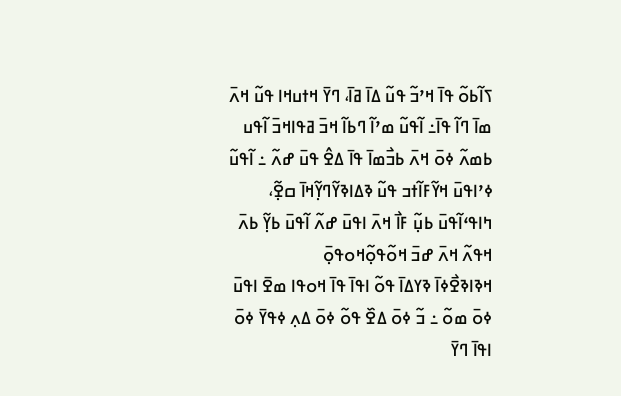ߖߊ߬ߕߋ߬ ߟߊ߫ ߞߴߏ߬ ߟߎ߬ ߡߊ߫ ߥߊ߫، ߣߌ߫ ߞߙߎߞߊ ߟߎ߬ ߞߍ߫ ߘߊ߫ ߣߊ߬ ߟߊ߫߸ ߊ߬ߟߎ߬ ߘߴߊ߬ ߣߕߊ߬ ߞߏ߫ ߥߟߊߞߏ߫ ߊ߬ߟߎ ߕߘߍ߬ ߦߋ߫ ߞߍ߫ ߕߏ߯ߘߊ߫ ߟߊ߫ ߡߐ߮ ߟߎ߫ ߝߍ߬ ߸ ߊ߬ߟߎ߬ ߦߴߊߟߎ߫ ߞߌ߬ߓߊ߬ߙߏ ߟߎ߬ ߢߡߊߢߌ߬ߣߌ߲߬ߞߊ߫ ߛߐ߲߬، ߤߊߟߵߊ߬ߟߎ߫ ߕߎ߲߬ ߓߊ߯ ߞߍ߫ ߊߟߎ߫ ߝߍ߬ ߊ߬ߟߎ߫ ߕߌ߲߬ ߕߍ߫ ߞߟߍ߬ ߞߍ߫ ߝߏ߫ ߞߋ߬ߟߋ߲߬ߞߋߟߋ߲߫
ߞߢߊߢߐ߯ߦߊ߫ ߢߌߡߊ߫ ߟߋ߬ ߊߟߊ߫ ߟߊ߫ ߞߋߟߊ ߘߐ߫ ߊߟߎ߫ ߦߋ߫ ߘߋ߬ ߸ ߏ߬ ߦߋ߫ ߡߐ߰ ߟߋ߬ ߦߋ߫ ߡߍ߲ ߦߟߌ߫ ߦߋ߫ ߊߟߊ߫ ߣߌ߫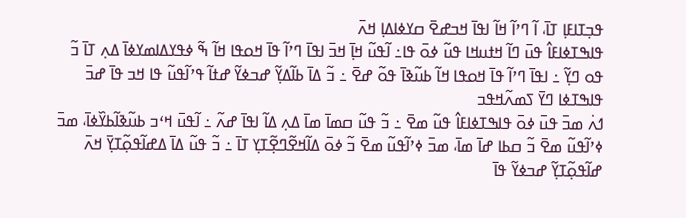ߟߏ߲ߠߊߓߊ߲ ߠߊ߫، ߊ߬ ߣߴߊ߬ ߞߊ߬ ߊߟߊ߫ ߞߏߝߐ߫ ߛߌߦߊߡߊ߲ ߞߍ߫
ߟߊߒߠߦߊߓߊ߮ ߟߎ߫ ߣߊ߬ ߞߙߎߞߊ ߟߎ߬ ߦߋ߫ ߟߊ߸ ߊ߬ߟߎ߬ ߞߊ߲߫ ߞߏ߫ ߊߟߊ߫ ߣߴߊ߬ ߟߊ߫ ߞߋߟߊ ߞߊ߬ ߒ߬ ߦߟߌߡߊߘߌߦߊ߫ ߡߍ߲ ߠߊ߫ ߏ߬ ߟߋ ߣߌ߲߬ ߸ ߊߟߊ߫ ߣߴߊ߬ ߟߊ߫ ߞߋߟߊ ߞߊ߬ ߕߎ߬ߢߊ߫ ߟߋ߬ ߝߐ߫ ߸ ߏ߬ ߡߊ߫ ߕߊ߬ߡߌ߲߬ ߝߏߦߌ߬ ߝߙߊ߬ ߟߴߊ߬ߟߎ߬ ߟߊ ߞߏ ߟߊ߫ ߝߏ߫ ߟߊߒߠߦߊ ߣߌ߫ ߖߘߍ߬ߞߟߏ
ߗߍ߭ ߘߏ߫ ߟߎ߫ ߦߋ߫ ߟߊߒߠߦߊߓߊ߮ ߟߎ߬ ߘߐ߫ ߸ ߏ߬ ߟߎ߬ ߛߘߊ߫ ߘߊ߫ ߡߍ߲ ߡߊ߬ ߊߟߊ߫ ߝߍ߬ ߸ ߊ߬ߟߎ߫ ߞߵߏ ߕߎ߬ߢߊ߬ߕߌ߰ߦߊ߫، ߘߏ߫ ߦߴߊ߬ߟߎ߬ ߘߐ߫ ߏ߬ ߛߕߊ ߝߊ߫ ߘߊ߫، ߘߏ߫ ߦߴߊ߬ߟߎ߬ ߘߐ߫ ߏ߬ ߦߋ߫ ߡߊ߬ߞߐ߬ߣߐ߲߬ߠߌ߲ ߠߊ߫ ߸ ߏ߬ ߟߎ߬ ߡߊ߫ ߡߝߊ߬ߟߋ߲߬ߠߌ߲߫ ߞߍ߫ ߝߊ߬ߟߋ߲߬ߠߌ߲߬ ߝߏߦߌ߬ ߟߊ߫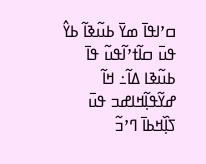ߛߴߊߟߊ߫ ߘߌ߫ ߕߎ߬ߢߊ߬ ߕߌ߮ ߟߎ߫ ߛߊ߬ߙߴߊ߬ߟߎ߬ ߟߊ߫ ߕߎ߬ߢߊ ߡߊ߬߸ ߞߊ߬ ߝߌ߬ߟߊ߲߬ߞߊߝߏ ߟߎ߫ ߖߊ߲߰ߞߕߊ߫ ߣߴߏ߬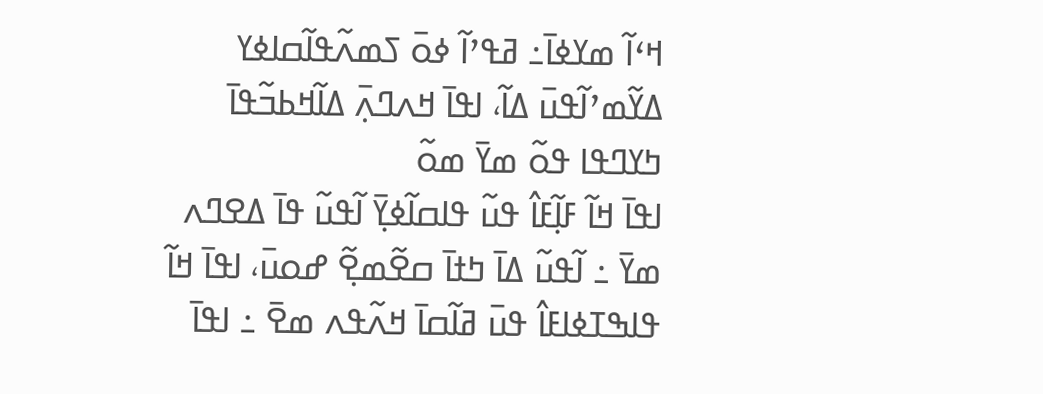ߞߵߊ߬ ߘߌߦߊ߫߸ ߥߟߴߊ߬ ߦߋ߫ ߖߘߍ߬ߟߊ߬ߛߊߦߌ ߡߌ߬ߘߴߊ߬ߟߎ߫ ߡߊ߬، ߊߟߊ߫ ߞߍߣߍ߲߫ ߡߊ߬ߞߕߏ߬ߟߊ߫ ߤߌߣߟߊ ߟߋ߬ ߘߌ߫ ߘߋ߬
ߊߟߊ߫ ߞߊ߬ ߓߊ߲߬ߓߊ߮ ߟߎ߬ ߟߊߛߊ߬ߦߌ߲߫ ߊ߬ߟߎ߬ ߟߊ߫ ߡߐߣߍ ߘߌ߫ ߸ ߊ߬ߟߎ߬ ߡߊ߫ ߤߙߊ߫ ߛߐ߬ߘߐ߲߬ ߝߋߎ߫، ߊߟߊ߫ ߞߊ߬ ߟߊߒߠߦߊߓߊ߮ ߟߎ߫ ߥߊ߬ߛߊ߫ ߞߍ߬ߟߍ ߘߐ߫ ߸ ߊߟߊ߫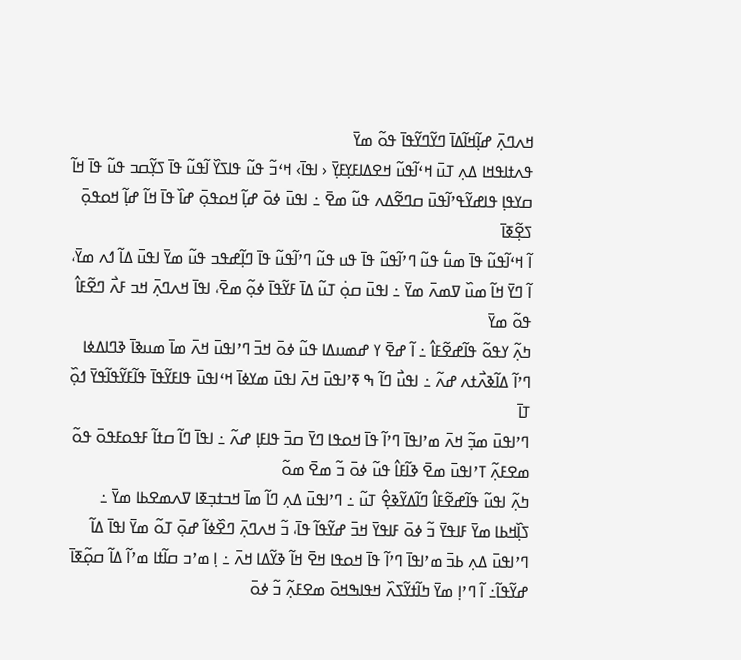ߞߍߣߍ߲߫ ߝߊ߲߬ߞߊ߬ߡߊ߫ ߣߌ߬ߣߌ߬ߟߊ߫ ߟߋ߬ ߘߌ߫
ߟߍߙߊߟߞߊ ߡߍ߲ ߠߎ߫ ߞߵߊ߬ߟߎ߬ ߞߐߡߊߓߌ߲ߓߌ߲߫ ‹ ߊߟߊ߫› ߞߵߏ߬ ߟߎ߬ ߟߊߖߌ߰ ߊ߬ߟߎ߬ ߟߊ߫ ߖߌ߲߬ߛߏ ߟߎ߬ ߟߊ߫ ߞߊ߬ ߛߌߟߊ߲ ߟߊߝߌ߬ߟߴߊ߬ߟߎ߫ ߛߣߐ߬ߡߍ ߟߎ߬ ߘߐ߫ ߸ ߊߟߎ߫ ߦߋ߫ ߝߊ߲߬ ߞߋߟߋ߲߫ ߝߊ߰ ߟߊ߫ ߞߊ߬ ߝߊ߲߬ ߞߋߟߋ߲߫ ߖߐ߲߬ߧߊ߫
ߊ߬ ߞߵߊ߬ߟߎ߬ ߟߊ߫ ߘߎ߱ ߟߎ߬ ߣߴߊ߬ߟߎ߬ ߟߊ߫ ߟߎ ߟߎ߬ ߣߴߊ߬ߟߎ߬ ߟߊ߫ ߣߊ߲߬ߝߟߏ ߟߎ߬ ߘߌ߫ ߊߟߎ߫ ߡߊ߬ ߗߍ ߘߌ߫، ߊ߬ ߣߌ߫ ߞߊ߬ ߘߎ߰ ߜߘߍ߫ ߘߌ߫ ߸ ߊߟߎ߫ ߛߋ߲߭ ߠߎ߬ ߡߊ߫ ߓߌ߬ߟߊ߫ ߦߋ߲߬ ߘߐ߫، ߊߟߊ߫ ߞߍߣߍ߲߫ ߞߏ ߓߍ߯ ߣߐ߬ߓߊ߮ ߟߋ߬ ߘߌ߫
ߤߍ߲߬ ߌߟߋ߬ ߟߊ߬ߝߐ߬ߓߊ߮ ߸ ߊ߬ ߝߐ߫ ߌ ߝߘߎߡߊ ߟߎ߬ ߦߋ߫ ߞߏ߫ ߣߴߊߟߎ߫ ߞߍ߫ ߘߊ߫ ߘߎߢߊ߫ ߢߣߊߡߦߊ ߣߴߊ߬ ߡߊ߬ߢߍ߯ߙߍ ߝߍ߬ ߸ ߊߟߎ߯ ߣߊ߬ ߒ ߧߴߊߟߎ߫ ߞߍ߫ ߊߟߎ߫ ߘߌߦߊ߫ ߞߵߊߟߎ߫ ߟߊߓߌ߬ߟߊ߫ ߟߊ߬ߓߌ߬ߟߊ߬ߟߌ߫ ߗߋ߲߰ ߠߊ߫
ߣߴߊߟߎ߫ ߘߏ߲߬ ߞߍ߫ ߘߴߊߟߊ߫ ߣߴߊ߬ ߟߊ߫ ߞߋߟߊ ߣߌ߫ ߛߏ߫ ߟߊߓߊ߲ ߝߍ߬ ߸ ߊߟߊ߫ ߣߊ߬ ߛߙߊ߬ ߓߟߋߓߟߋ߫ ߟߋ߬ ߘߐߓߍ߲߬ ߠߴߊߟߎ߫ ߘߐ߫ ߢߊ߬ߓߊ߮ ߟߎ߬ ߦߋ߫ ߏ߬ ߘߐ߫ ߘߋ߬
ߤߍ߲߬ ߊߟߎ߬ ߟߊ߬ߝߐ߬ߓߊ߮ ߣߊ߬ߡߌ߬ߢߐ߲߮ ߠߎ߬ ߸ ߣߴߊߟߎ߫ ߡߍ߲ ߣߊ߬ ߘߊ߫ ߞߏߙߏ߲ߧߊ ߜߍߘߐߕߊ ߘߌ߫ ߸ ߖߊ߲߰ߞߕߊ ߘߌ߫ ߓߊߟߌ߫ ߏ߬ ߦߋ߫ ߓߊߟߌ߫ ߞߏ߫ ߝߌ߬ߟߊ߬ ߟߊ߫، ߏ߬ ߞߍߣߍ߲߫ ߣߐ߰ߦߊ߬ ߝߋ߲߫ ߠߋ߬ ߘߌ߫ ߊߟߊ߫ ߡߊ߬
ߣߴߊߟߎ߫ ߡߍ߲ ߕߏ߫ ߘߴߊߟߊ߫ ߣߴߊ߬ ߟߊ߫ ߞߋߟߊ ߞߐ߫ ߞߊ߬ ߢߌ߬ߡߊ ߞߍ߫ ߸ ߊ߲ ߘߴߏ ߛߊ߬ߙߊ ߘߴߊ߬ ߡߊ߬ ߛߋ߲߬ߧߊ߫ ߝߌ߬ߟߊ߬߸ ߊ߬ ߣߴߊ߲ ߘߌ߫ ߤߊ߬ߙߌ߬ߖߍ߰ ߞߟߊߒߞߋ߫ ߘߐߓߍ߲߬ ߏ߬ ߦߋ߫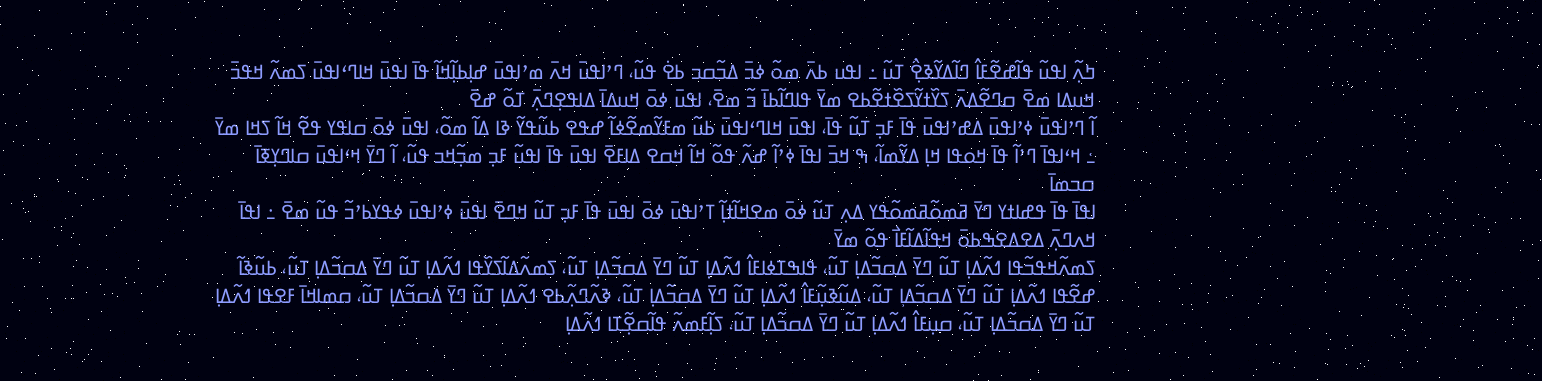ߤߍ߲߬ ߊߟߎ߬ ߟߊ߬ߝߐ߬ߓߊ߮ ߣߊ߬ߡߌ߬ߢߐ߲߮ ߠߎ߬ ߸ ߊߟߎ ߕߍ߫ ߘߋ߬ ߦߏ߫ ߡߏ߬ߛߏ ߕߐ߭ ߟߎ߬، ߣߴߊߟߎ߫ ߞߍ߫ ߘߴߊߟߎ߫ ߝߊ߲ߕߊ߲߬ߞߊ߬ ߟߊ߫ ߊߟߎ߫ ߞߊߣߵߊߟߎ߫ ߖߘߍ߬ ߞߟߏ߫ ߞߎߡߊ ߘߐ߫ ߛߣߐ߬ߡߍ߫ ߖߌ߰ߙߌ߬ߖߐ߰ߙߐ߬ߕߐ ߘߌ߫ ߟߊߣߊ߬ߕߊ߫ ߏ߬ ߘߐ߫، ߊߟߎ߫ ߦߋ߫ ߞߎߡߊ߫ ߡߊߟߐ߲ߣߍ߲߫ ߠߋ߬ ߝߐ߫
ߊ߬ ߣߴߊߟߎ߫ ߦߴߊߟߎ߫ ߡߝߴߊߟߎ߫ ߟߊ߫ ߓߏ߲ ߠߎ߬ ߟߊ߫، ߊߟߎ߫ ߞߊߣߵߊߟߎ߫ ߕߎ߬ ߘߓߌ߬ߘߐ߬ߦߊ߬ ߝߟߐ ߕߎ߬ߟߌ߬ ߢߊ ߡߊ߬ ߘߋ߬، ߊߟߎ߫ ߦߋ߫ ߛߊߟߌ ߟߐ߬ ߞߊ߬ ߖߞߊ ߘߌ߫ ߸ ߞߵߊߟߊ߫ ߣߴߊ߬ ߟߊ߫ ߞߋߟߊ ߞߊ߲ ߡߌ߬ߘߊ߬، ߒ ߞߏ߫ ߊߟߊ߫ ߦߴߊ߬ ߝߍ߬ ߟߋ߬ ߞߊ߬ ߞߛߐ ߡߊߓߐ߫ ߊߟߎ߫ ߟߊ߫ ߊߟߎ߬ ߓߏ߲ ߘߏ߲߬ߞߏ ߟߎ߬، ߊ߬ ߣߌ߫ ߞߵߊߟߎ߫ ߛߊߣߌ߲ߧߊ߫ ߛߏߘߊ߫
ߊߟߊ߫ ߟߊ߫ ߟߝߊߙߌ ߣߌ߫ ߥߘߋ߬ߥߘߋ߬ߟߌ ߡߍ߲ ߠߎ߬ ߦߋ߫ ߘߐߞߊ߬ߙߊ߲߬ ߠߴߊߟߎ߫ ߦߋ߫ ߊߟߎ߫ ߟߊ߫ ߓߏ߲ ߠߎ߬ ߞߣߐ߫ ߊߟߎ߫ ߦߴߊߟߎ߫ ߦߟߌߕߴߏ߬ ߟߎ߬ ߘߐ߫ ߸ ߊߟߊ߫ ߞߍߣߍ߲߫ ߡߐߡߐߒߕߋ߫ ߞߟߊ߬ߡߊ߬ߓߊ߯ ߟߋ߬ ߘߌ߫
ߖߘߍ߬ߞߟߏ߬ߟߊ ߗߍ߬ߡߊ߲ ߠߎ߬ ߣߌ߫ ߡߛߏ߬ߡߊ߲ ߠߎ߬، ߟߊߒߠߦߊߓߊ߮ ߗߍ߬ߡߊ߲ ߠߎ߬ ߣߌ߫ ߡߛߏ߬ߡߊ߲ ߠߎ߬، ߖߘߍ߬ߡߊ߬ߖߌ߰ߟߊ ߗߍ߬ߡߊ߲ ߠߎ߬ ߣߌ߫ ߡߛߏ߬ߡߊ߲ ߠߎ߬، ߕߎ߬ߢߊ߬ ߝߐ߬ߟߊ ߗߍ߬ߡߊ߲ ߠߎ߬ ߣߌ߫ ߡߛߏ߬ߡߊ߲ ߠߎ߬، ߡߎ߬ߢߎ߲߬ߓߊ߮ ߗߍ߬ߡߊ߲ ߠߎ߬ ߣߌ߫ ߡߛߏ߬ߡߊ߲ ߠߎ߬، ߢߍ߬ߣߍ߲߬ߕߐ ߗߍ߬ߡߊ߲ ߠߎ߬ ߣߌ߫ ߡߛߏ߬ߡߊ߲ ߠߎ߬، ߛߘߊߞߊ߫ ߓߐߟߊ ߗߍ߬ߡߊ߲ ߠߎ߬ ߣߌ߫ ߡߛߏ߬ߡߊ߲ ߠߎ߬، ߛߎ߲ߓߊ߮ ߗߍ߬ߡߊ߲ ߠߎ߬ ߣߌ߫ ߡߛߏ߬ߡߊ߲ ߠߎ߬، ߖߊ߲߬ߓߘߍ߬ ߟߊ߬ߛߐ߲߬ߠߊ ߗߍ߬ߡߊ߲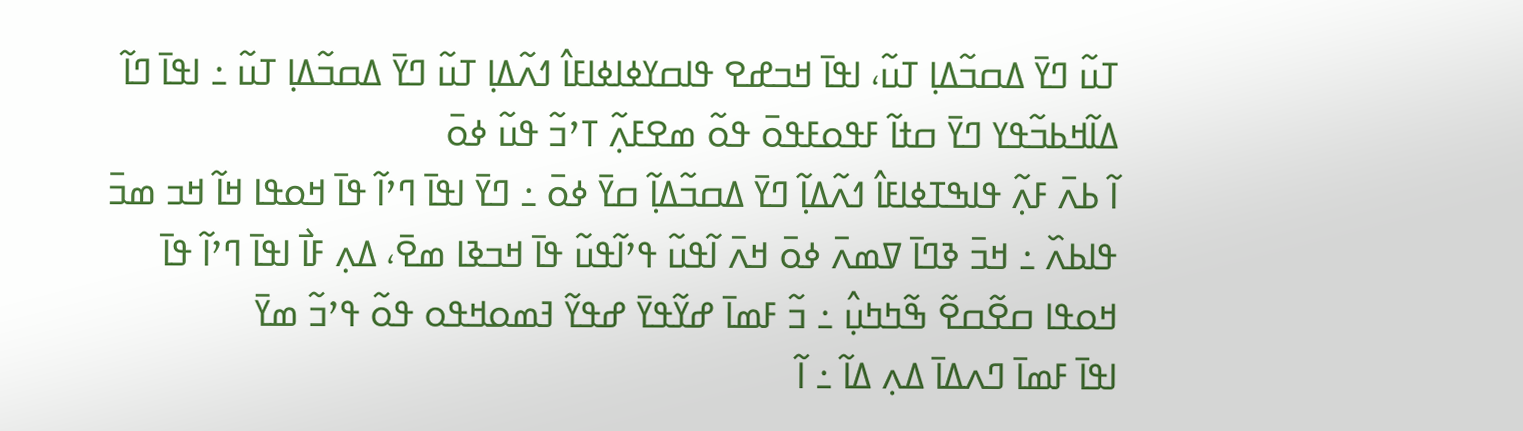ߠߎ߬ ߣߌ߫ ߡߛߏ߬ߡߊ߲ ߠߎ߬، ߊߟߊ߫ ߞߏߝߐ ߟߊߛߌߦߊߦߊߓߊ߮ ߗߍ߬ߡߊ߲ ߠߎ߬ ߣߌ߫ ߡߛߏ߬ߡߊ߲ ߠߎ߬ ߸ ߊߟߊ߫ ߣߊ߬ ߡߊ߬ߞߕߏ߬ߟߌ ߣߌ߫ ߛߙߊ߬ ߓߟߋߓߟߋ߫ ߟߋ߬ ߘߐߓߍ߲߬ ߠߴߏ߬ ߟߎ߬ ߦߋ߫
ߊ߬ ߕߍ߫ ߓߍ߲߬ ߟߊߒߠߦߊߓߊ߮ ߗߍ߬ߡߊ߲߬ ߣߌ߫ ߡߛߏ߬ߡߊ߲߬ ߛߌ߫ ߦߋ߫ ߸ ߣߌ߫ ߊߟߊ߫ ߣߴߊ߬ ߟߊ߫ ߞߋߟߊ ߞߊ߬ ߞߏ ߘߏ߫ ߟߊߕߍ߰ ߸ ߞߏ߫ ߢߣߊ߫ ߜߘߍ߫ ߦߋ߫ ߞߍ߫ ߊ߬ߟߎ߬ ߟߴߊ߬ߟߎ߬ ߟߊ߫ ߞߏߢߊ ߘߐ߫، ߡߍ߲ ߓߊ߯ ߊߟߊ߫ ߣߴߊ߬ ߟߊ߫ ߞߋߟߊ ߛߐ߬ߛߐ߬ ߒ߬ߤߤߎ߲߮ ߸ ߏ߬ ߓߘߊ߫ ߝߌ߬ߟߌ߫ ߝߟߌ߬ ߔߘߋߞߟߋ ߟߋ߬ ߟߴߏ߬ ߘߌ߫
ߊߟߊ߫ ߓߘߊ߫ ߣߍߡߊ߫ ߡߍ߲ ߡߊ߬ ߸ ߊ߬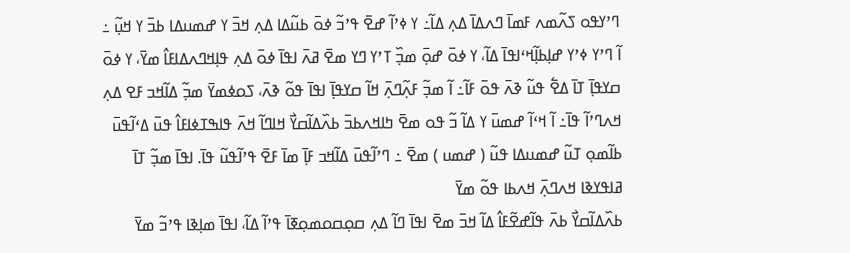ߣߴߌߟߋ ߖߍ߬ߘߍ ߓߘߊ߫ ߣߍߡߊ߫ ߡߍ߲ ߡߊ߬߸ ߌ ߦߴߊ߬ ߝߐ߫ ߟߴߏ߬ ߦߋ߫ ߕߎ߬ߡߊ ߡߍ߲ ߞߏ߫ ߌ ߝߘߎߡߊ ߕߏ߫ ߌ ߞߎ߲߬ ߸ ߊ߬ ߣߴߌ ߦߴߌ ߝߊ߲ߕߊ߲߬ߞߵߊߟߊ߫ ߡߊ߬، ߌ ߦߋ߫ ߝߋ߲߫ ߘߏ߲߰ ߠߴߌ ߣߌ ߘߐ߫ ߥߍ߫ ߊߟߊ߫ ߦߋ߫ ߡߍ߲ ߟߊ߲ߞߣߍߡߊߓߊ߮ ߘߌ߫، ߌ ߦߋ߫ ߛߌߟߊ߲߫ ߠߊ߫ ߡߐ߱ ߟߎ߬ ߢߍ߫ ߟߋ߫ ߓߊ߬߸ ߊ߬ ߘߏ߲߬ ߓߍ߲߬ߣߍ߲߫ ߞߊ߬ ߛߌߟߊ߲߫ ߊߟߊ߫ ߟߋ߬ ߢߍ߫، ߖߋߦߘߌ߫ ߘߏ߲߬ ߡߊ߬ߞߏ ߓߐ ߡߍ߲ ߞߍߣߴߊ߬ ߟߊ߫߸ ߊ߬ ߞߵߊ߬ ߝߘߎ߫ ߌ ߡߊ߬ ߏ߬ ߟߋ ߘߐ߫ ߤߊߞߍߕߏ߫ ߕߍ߰ߡߊ߬ߛߌ߯ ߞߊߣߊ߬ ߞߍ߫ ߟߊߒߠߦߊߓߊ߮ ߟߎ߫ ߡߵߊ߬ߟߎ߫ ߕߊ߬ߘߋ߲ ߠߎ߬ ߝߘߎߡߊ ߟߎ߬ ( ߝߘߎ ) ߘߐ߫ ߸ ߣߴߊ߬ߟߎ߫ ߡߊ߬ߞߏ ߓߊ߲߫ ߘߊ߫ ߓߐ߫ ߟߴߊ߬ߟߎ߬ ߟߊ߫. ߊߟߊ߫ ߘߏ߲߬ ߠߊ߫ ߥߊߟߌߢߊ ߞߍߣߍ߲߫ ߞߍߕߊ ߟߋ߬ ߘߌ߫
ߕߍ߰ߡߊ߬ߛߌ߯ ߕߍ߫ ߟߊ߬ߝߐ߬ߓߊ߮ ߡߊ߬ ߞߏ߫ ߘߐ߫ ߊߟߊ߫ ߣߊ߬ ߡߍ߲ ߛߋ߲ߛߋߘߋ߲ߧߊ߫ ߟߴߊ߬ ߡߊ߬، ߊߟߊ߫ ߘߊ߲ߢߊ ߟߴߏ߬ ߘߌ߫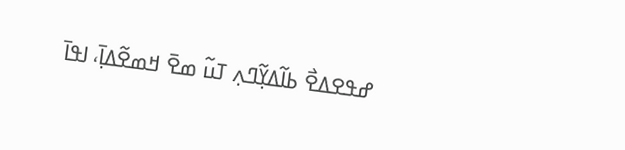ߝߟߐߡߐ߯ ߕߊ߬ߡߌ߲߬ߣߍ߲ ߠߎ߬ ߘߐ߫ ߞߘߐ߬ߡߊ߲߫، ߊߟߊ߫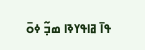ߟߊ߫ ߥߊߟߌߢߊ ߘߏ߲߬ ߦߋ߫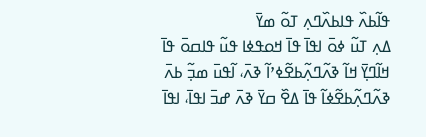ߟߊ߬ߕߍ߰ ߟߊߕߍ߰ߣߍ߲ ߠߋ߬ ߘߌ߫
ߡߍ߲ ߠߎ߬ ߦߋ߫ ߊߟߊ߫ ߟߊ߫ ߞߋߟߦߊ ߟߎ߬ ߟߊߛߋ߫ ߟߊ߫ ߞߊ߬ߣߌ߲߫ ߞߊ߬ ߢߍ߬ߣߍ߲߬ߕߐ߬ߦߴߊ߬ ߢߍ߫، ߊ߬ߟߎ߫ ߘߏ߲߬ ߕߍ߫ ߢߍ߬ߣߍ߲߬ߕߐ߬ߦߊ߬ ߟߊ߫ ߡߐ߰ ߛߌ߫ ߢߍ߫ ߝߏ߫ ߊߟߊ߫، ߊߟߊ߫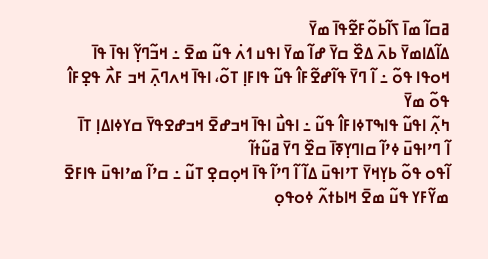ߥߛߊ߬ ߘߊ߫ ߖߊ߬ߕߋ߬ߓߐ߬ߟߊ߫ ߘߌ߫
ߡߊ߬ߡߊߘߌ߫ ߕߍ߫ ߡߐ߰ ߛߌ߫ ߝߊ߬ ߘߌ߫ ߊߟߎ ߗߍ߭ ߟߎ߬ ߘߐ߫ ߸ ߞߏ߬ߣߌ߲߬ ߊߟߊ߫ ߟߊ߫ ߞߋߟߊ ߟߋ߬ ߸ ߊ߬ ߣߌ߫ ߟߊ߬ߝߐ߬ߓߊ߮ ߟߎ߬ ߟߊߓߊ߲ ߠߋ߬، ߊߟߊ߫ ߞߍߣߍ߲߫ ߞߏ ߓߍ߯ ߟߐ߲ߓߊ߮ ߟߋ߬ ߘߌ߫
ߤߍ߲߬ ߊߟߎ߬ ߟߊߒߠߦߊߓߊ߮ ߟߎ߬ ߸ ߊߟߎ߯ ߊߟߊ߫ ߞߏߝߐ߫ ߞߏߝߐߟߌ߫ ߛߌߦߊߡߊ߲ ߠߊ߫
ߊ߬ ߣߴߊߟߎ߫ ߦߴߊ߬ ߛߊߣߌ߲ߧߊ߫ ߛߐ߰ ߣߌ߫ ߥߎ߬ߙߊ߬
ߊ߬ߟߋ ߟߋ߬ ߕߌ߲ߞߌ߫ ߠߴߊߟߎ߫ ߡߊ߬ ߊ߬ ߣߴߊ߬ ߟߊ߫ ߞߋ߲ߛߐ߲ ߠߎ߬ ߸ ߛߴߊ߬ ߘߴߊߟߎ߫ ߟߊߓߐ߫ ߘߌ߬ߓߌ ߟߎ߬ ߘߐ߫ ߞߊߕߙߍ߬ ߦߋߟߋ߲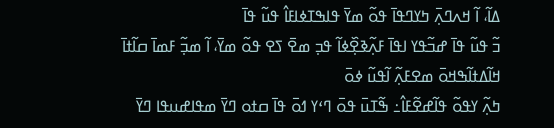ߡߊ߬، ߊ߬ ߞߍߣߍ߲߫ ߤߌߣߟߊ߫ ߟߋ߬ ߘߌ߫ ߟߊߒߠߦߊߓߊ߮ ߟߎ߬ ߟߊ߫
ߏ߬ ߟߎ߬ ߟߊ߫ ߝߏ߬ߟߌ ߊߟߊ߫ ߓߍ߲߬ߢߐ߲߰ߦߊ߬ ߟߏ߲ ߘߐ߫ ߖߐ ߟߋ߬ ߘߌ߫، ߊ߬ ߘߏ߲߬ ߓߘߊ߫ ߛߊ߬ߙߊ߫ ߞߊ߬ߡߙߊ߬ߒߞߋ߫ ߘߐߓߍ߲߬ ߊ߬ߟߎ߬ ߦߋ߫
ߤߍ߲߬ ߌߟߋ߬ ߟߊ߬ߝߐ߬ߓߊ߮߸ ߒ߬ߠߎ߫ ߟߋ߫ ߣߵߌ ߗߋ߫ ߟߊ߫ ߛߙߋ ߣߌ߫ ߘߟߊߝߎߟߊ ߣߌ߫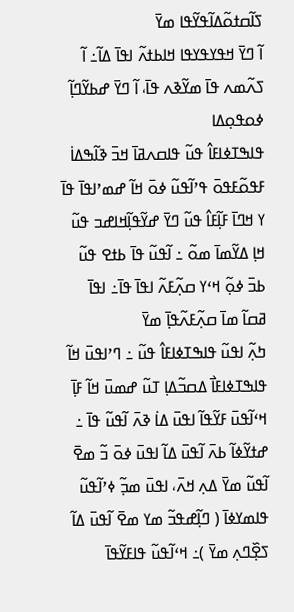ߖߊ߬ߛߙߋ߬ߡߊ߬ߟߌ߬ߟߊ ߘߌ߫
ߊ߬ ߣߌ߫ ߞߟߌߟߌߟߊ ߞߊߕߙߍ߬ ߊߟߊ߫ ߡߊ߬߸ ߊ߬ ߖߍ߬ߘߍ ߟߊ߫ ߘߌ߬ߢߍ ߟߊ߫، ߊ߬ ߣߌ߫ ߝߕߌ߬ߣߊ߲߬ ߦߋߟߋ߲ߡߊ
ߟߊߒߠߦߊߓߊ߮ ߟߎ߬ ߟߊߛߍߥߊ߫ ߞߏ߫ ߢߊ߬ߒߡߊ߭ ߓߟߋ߬ߓߟߋ߫ ߟߴߊ߬ߟߎ߬ ߦߋ߫ ߞߊ߬ ߝߘߴߊߟߊ߫ ߟߊ߫
ߌ ߞߣߊ߫ ߓߊ߲߬ߓߊ߮ ߟߎ߬ ߣߌ߫ ߝߌ߬ߟߊ߲߬ߞߊߝߏ ߟߎ߬ ߞߊ߲ ߡߌ߬ߘߊ߫ ߘߋ߬ ߸ ߊ߬ߟߎ߬ ߟߊ߫ ߕߙߐ ߟߎ߬ ߕߏ߫ ߦߋ߲߬ ߞߵߌ ߛߍ߲߬ߓߍ߬ ߊߟߊ߫ ߟߊ߫߸ ߊߟߊ߫ ߥߛߊ߬ ߘߊ߫ ߛߍ߲߬ߓߍ߬ߟߊ߲߫ ߘߌ߫
ߤߍ߲߬ ߊߟߎ߬ ߟߊߒߠߦߊߓߊ߮ ߟߎ߬ ߸ ߣߴߊߟߎ߫ ߞߊ߬ ߟߊߒߠߦߊߓߊ߯ ߡߛߏ߬ߡߊ߲ ߠߎ߬ ߝߘߎ߫ ߞߊ߬ ߓߊ߲߫ ߞߵߊ߬ߟߎ߫ ߓߌ߬ߟߊ߬ ߊߟߎ߫ ߡߊ߭ ߢߍ߫ ߊ߬ߟߎ߬ ߟߊ߫ ߸ ߝߙߌ߬ߦߊ߬ ߕߍ߫ ߊ߬ߟߎ߫ ߡߊ߬ ߊߟߎ߫ ߦߋ߫ ߏ߬ ߘߐ߫ ߊ߬ߟߎ߬ ߘߌ߫ ߡߍ߲ ߞߍ߫، ߊߟߎ߫ ߘߏ߲߬ ߦߴߊ߬ߟߎ߬ ߟߊߘߌߦߊ߫ ( ߣߊ߲߬ߝߟߏ߬ ߘߌ ߘߐ߫ ߊ߬ߟߎ߫ ߡߊ߬ ߖߐ߲߰ߣߍ߲ ߘߌ߫ )߸ ߞߵߊ߬ߟߎ߬ ߟߊߓߌ߬ߟߊ߫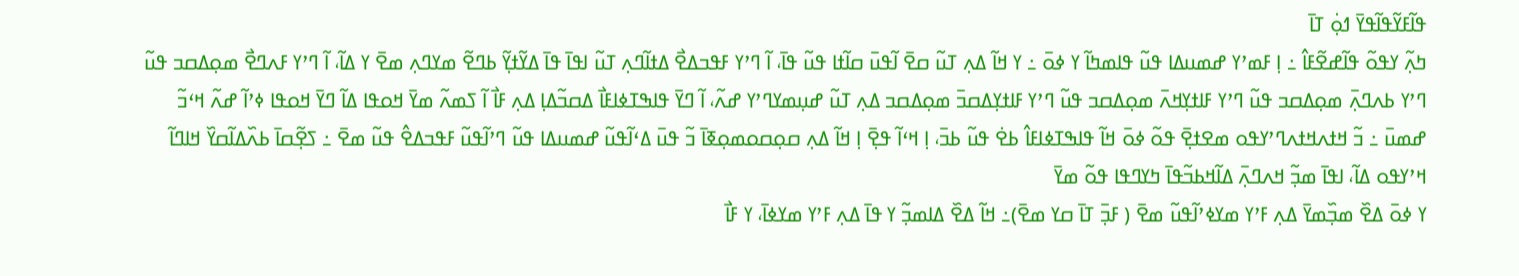ߟߊ߬ߓߌ߬ߟߊ߬ߟߌ߫ ߗߋ߲߭ ߠߊ߫
ߤߍ߲߬ ߌߟߋ߬ ߟߊ߬ߝߐ߬ߓߊ߮ ߸ ߊ߲ ߓߘߴߌ ߝߘߎߡߊ ߟߎ߬ ߟߊߘߤߊ߬ ߌ ߦߋ߫ ߸ ߌ ߞߊ߬ ߡߍ߲ ߠߎ߬ ߛߐ߫ ߊ߬ߟߎ߫ ߛߊ߬ߙߊ ߟߎ߬ ߟߊ߫، ߊ߬ ߣߴߌ ߓߟߏߡߐ߯ ߡߙߊ߬ߣߍ߲ ߠߎ߬ ߊߟߊ߫ ߟߊ߫ ߡߌ߬ߙߌ߲߬ ߕߣߐ߬ ߘߌߣߍ߲ ߘߐ߫ ߌ ߡߊ߬، ߊ߬ ߣߴߌ ߓߍߣߐ߯ ߘߋ߲ߡߛߏ ߟߎ߬ ߣߴߌ ߕߍߣߍ߲߫ ߘߋ߲ߡߛߏ ߟߎ߬ ߣߴߌ ߓߊߙߌ߲ߞߍ߫ ߘߋ߲ߡߛߏ ߟߎ߬ ߣߴߌ ߓߊߙߌ߲ߡߛߏ߫ ߘߋ߲ߡߛߏ ߡߍ߲ ߠߎ߬ ߝߎ߲ߘߌߣߴߌ ߝߍ߬، ߊ߬ ߣߌ߫ ߟߊߒߠߦߊߓߊ߯ ߡߛߏ߬ߡߊ߲ ߡߍ߲ ߓߊ߯ ߊ߬ ߖߘߍ߬ ߘߌ߫ ߞߋߟߊ ߡߊ߬ ߣߌ߫ ߞߋߟߊ ߦߴߊ߬ ߝߍ߬ ߞߵߏ߬ ߝߘߎ߫ ߸ ߏ߬ ߞߙߍߞߙߍߣߴߌߟߋ ߘߐߙߐ߲߫ ߟߋ߬ ߦߋ߫ ߞߊ߬ ߟߊߒߠߦߊߓߊ߮ ߕߐ߭ ߟߎ߬ ߕߏ߫، ߊ߲ ߞߵߊ߬ ߟߐ߲߫ ߊ߲ ߞߊ߬ ߡߍ߲ ߛߋ߲ߛߋߘߋ߲ߧߊ߫ ߏ߬ ߟߎ߫ ߡߵߊ߬ߟߎ߬ ߝߘߎߡߊ ߟߎ߬ ߣߴߊ߬ߟߎ߬ ߓߟߏߡߐ߮ ߟߎ߬ ߘߐ߫ ߸ ߖߐ߲߬ߛߊ߫ ߕߍ߰ߡߊ߬ߛߌ߰ ߞߊߣߊ߬ ߞߴߌߟߋ ߡߊ߬، ߊߟߊ߫ ߘߏ߲߬ ߞߍߣߍ߲߫ ߡߊ߬ߞߕߏ߬ߟߊ߫ ߤߌߣߟߊ ߟߋ߬ ߘߌ߫
ߌ ߦߋ߫ ߡߐ߰ ߘߏ߲߰ߘߌ߫ ߡߍ߲ ߓߴߌ ߘߌߦߴߊ߬ߟߎ߬ ߘߐ߫ ( ߓߏ߲߫ ߠߊ߫ ߛߌ ߘߐ߫)߸ ߞߊ߬ ߡߐ߰ ߡߊߘߏ߲߬ ߌ ߟߊ߫ ߡߍ߲ ߓߴߌ ߘߌߦߊ߫، ߌ ߓߊ߯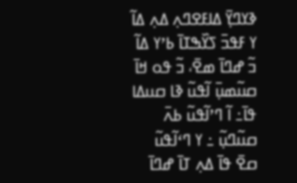ߢߌߣߌ߲߫ ߡߊߓߐߣߍ߲ ߡߍ߲ ߡߊ߬ ߌ ߓߟߏ߫ ߖߌ߰ߒߠߊ߫ ߕߴߌ ߡߊ߬ ߏ߬ ߝߣߊ߫ ߘߐ߫، ߏ߬ ߟߋ ߞߊ߫ ߛߎ߬ߘߎ߲߫ ߊ߬ߟߎ߬ ߢߊ ߛߎߡߊ ߟߊ߫߸ ߊ߬ ߣߴߊ߬ߟߎ߬ ߕߍ߫ ߛߎ߬ߣߎ߲߬ ߸ ߌ ߣߵߊ߬ߟߎ߬ ߛߐ߫ ߟߊ߫ ߡߍ߲ ߠߊ߫ ߝߣߊ߫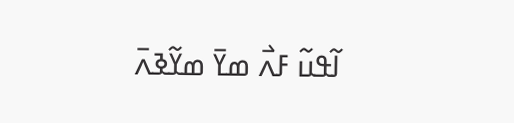ߊ߬ߟߎ߬ ߓߍ߯ ߘߌ߫ ߘߌ߬ߢߍ߫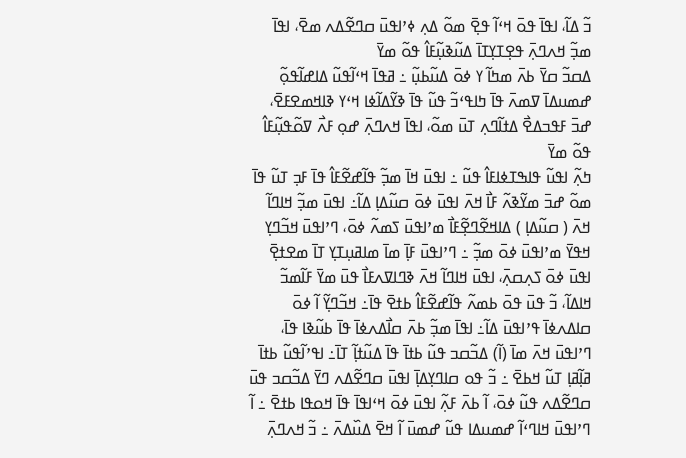ߏ߬ ߡߊ߬، ߊߟߊ߫ ߟߋ߫ ߞߵߊ߬ ߟߐ߲߫ ߘߋ߬ ߡߍ߲ ߦߴߊߟߎ߫ ߛߣߐ߬ߡߍ ߘߐ߫، ߊߟߊ߫ ߘߏ߲߬ ߞߍߣߍ߲߫ ߟߐ߲ߠߌ߲ߠߊ߫ ߡߎ߬ߢߎ߲߬ߓߊ߮ ߟߋ߬ ߘߌ߫
ߡߛߏ߬ ߛߌ߫ ߕߍ߫ ߘߤߊ߬ ߌ ߦߋ߫ ߡߎ߬ߕߎ߲߬ ߸ ߥߟߊ߫ ߞߵߊ߬ߟߎ߬ ߡߊߝߊ߬ߟߋ߲߬ ߝߘߎߡߊ߫ ߜߘߍ߫ ߟߊ߫ ߤߊߟߵߏ߬ ߟߎ߬ ߟߊ߫ ߢߌ߬ߡߊ߬ߦߊ ߞߵߌ ߢߊߞߘߐߓߐ߫، ߝߏ߫ ߓߟߏߡߐ߯ ߡߙߊ߬ߣߍ߲ ߠߎ߫ ߘߋ߬، ߊߟߊ߫ ߞߍߣߍ߲߫ ߝߋ߲ ߓߍ߯ ߜߋ߬ߟߎ߲߬ߓߊ߮ ߟߋ߬ ߘߌ߫
ߤߍ߲߬ ߊߟߎ߬ ߟߊߒߠߦߊߓߊ߮ ߟߎ߬ ߸ ߊߟߎ߫ ߞߊ߫ ߘߏ߲߬ ߟߊ߬ߝߐ߬ߓߊ߮ ߟߊ߫ ߓߏ߲ ߠߎ߬ ߟߊ߫ ߘߋ߬ ߝߏ߫ ߘߌ߬ߢߍ߬ ߓߊ߯ ߞߍ߫ ߊߟߎ߫ ߦߋ߫ ߛߎ߬ߡߊ߲ ߡߊ߬߸ ߊߟߎ߫ ߘߏ߲߬ ߞߊߣߊ߬ ߞߍ߫ ( ߛߎ߬ߡߊ߲ ) ߡߊߞߐ߬ߣߐ߲߬ߓߊ߯ ߘߴߊߟߎ߫ ߖߘߍ߬ ߦߋ߫، ߣߴߊߟߎ߫ ߞߏ߬ߣߌ߲ ߞߟߌ߫ ߘߴߊߟߎ߫ ߦߋ߫ ߘߏ߲߬ ߸ ߣߴߊߟߎ߫ ߓߊ߲߫ ߘߊ߫ ߘߊߥߎ߲ߠߌ߲ ߠߊ߫ ߘߐߙߐ߲߫ ߊߟߎ߫ ߦߋ߫ ߖߍ߲ߛߍ߲߫، ߊߟߎ߫ ߞߊߣߊ߬ ߞߍ߫ ߢߣߊߜߍߓߊ߯ ߟߎ߫ ߘߌ߫ ߓߊ߬ߘߏ߬ ߞߊߡߊ߬، ߏ߬ ߟߎ߫ ߟߋ߫ ߕߘߍ߬ ߟߊ߬ߝߐ߬ߓߊ߮ ߕߙߐ߫ ߟߊ߫߸ ߞߏ߬ߣߌ߲߬ ߊ߬ ߦߋ߫ ߛߊߡߍߦߊ߫ ߟߴߊߟߎ߫ ߡߊ߬߸ ߊߟߊ߫ ߘߏ߲߬ ߕߍ߫ ߛߊ߯ߡߍߦߊ߫ ߟߊ߫ ߕߎ߬ߢߊ ߟߊ߫، ߣߴߊߟߎ߫ ߞߍ߫ ߘߊ߫ (ߊ߬) ߡߏ߬ߛߏ ߟߎ߬ ߕߙߊ߫ ߟߊ߫ ߡߎ߬ߙߊ߲߬ ߠߊ߫߸ ߊߟߴߊ߬ߟߎ߬ ߕߙߊ߫ ߥߊ߲߬ߥߊ߲ ߠߎ߬ ߞߕߐ߫ ߸ ߏ߬ ߟߋ ߛߊߣߌ߲ߡߊ߲߫ ߊߟߎ߫ ߛߣߐ߬ߡߍ ߣߌ߫ ߡߏ߬ߛߏ ߟߎ߫ ߛߣߐ߬ߡߍ ߟߎ߬ ߦߋ߫، ߊ߬ ߕߍ߫ ߓߍ߲߬ ߊߟߎ߫ ߦߋ߫ ߞߵߊߟߊ߫ ߟߊ߫ ߞߋߟߊ ߕߙߐ߫ ߸ ߊ߬ ߣߴߊߟߎ߫ ߞߊߣߵߊ߬ ߝߘߎߡߊ ߟߎ߬ ߝߘߎ߫ ߊ߬ ߞߐ߫ ߡߎ߰ߡߍ߫ ߸ ߏ߬ ߞߍߣߍ߲߫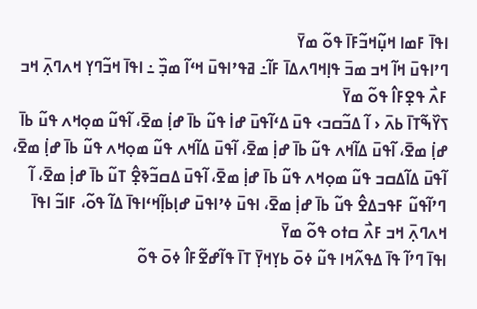ߊߟߊ߫ ߓߘߊ ߞߎ߲߬ߞߏ߬ߓߊ߫ ߟߋ߬ ߘߌ߫
ߣߴߊߟߎ߫ ߞߊ߬ ߞߏ ߘߏ߫ ߟߊ߲ߞߣߍߡߊ߫ ߓߊ߬߸ ߥߟߴߊߟߎ߫ ߞߵߊ߬ ߘߏ߲߰ ߸ ߊߟߊ߫ ߞߏ߬ߣߌ߲ ߞߍߣߍ߲߫ ߞߏ ߓߍ߯ ߟߐ߲ߓߊ߮ ߟߋ߬ ߘߌ߫
ߖߌ߰ߒ߬ߠߊ߫ ߕߍ߫ ‹ ߊ߬ ߡߏ߬ߛߏ› ߟߎ߫ ߡߵߊ߬ߟߎ߫ ߝߊ߭ ߟߎ߬ ߕߊ߫ ߝߊ߲߭ ߘߐ߫، ߊ߬ߟߎ߬ ߘߋ߲ߞߍ ߟߎ߬ ߕߊ߫ ߝߊ߲߭ ߘߐ߫، ߊ߬ߟߎ߫ ߡߊ߬ߞߍ ߟߎ߬ ߕߊ߫ ߝߊ߲߭ ߘߐ߫، ߊ߬ߟߎ߫ ߡߊ߬ߞߍ ߟߎ߬ ߘߋ߲ߞߍ ߟߎ߬ ߕߊ߫ ߝߊ߲߭ ߘߐ߫، ߊ߬ߟߎ߫ ߡߊ߬ߡߛߏ ߟߎ߬ ߘߋ߲ߞߍ ߟߎ߬ ߕߊ߫ ߝߊ߲߭ ߘߐ߫، ߊ߬ߟߎ߫ ߡߛߏ߬ߢߐ߲߮ ߠߎ߬ ߕߊ߫ ߝߊ߲߭ ߘߐ߫، ߊ߬ ߣߴߊ߬ߟߎ߬ ߓߟߏߡߐ߮ ߟߎ߬ ߕߊ߫ ߝߊ߲߭ ߘߐ߫، ߊߟߎ߫ ߦߴߊߟߎ߫ ߝߊ߲ߕߊ߲߬ߞߵߊߟߊ߫ ߡߊ߬ ߟߋ߬، ߓߊߏ߬ ߊߟߊ߫ ߞߍߣߍ߲߫ ߞߏ ߓߍ߯ ߛߙߋ ߟߋ߬ ߘߌ߫
ߊߟߊ߫ ߣߴߊ߬ ߟߊ߫ ߡߟߍ߬ߞߊ ߟߎ߬ ߦߋ߫ ߕߌ߲ߞߌ߲߫ ߠߊ߫ ߟߊ߬ߝߐ߬ߓߊ߮ ߦߋ߫ ߟߋ߬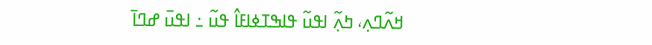ߞߍ߬ߣߍ߲، ߤߍ߲߬ ߊߟߎ߬ ߟߊߒߠߦߊߓߊ߮ ߟߎ߬ ߸ ߊߟߎ߫ ߝߣߊ߫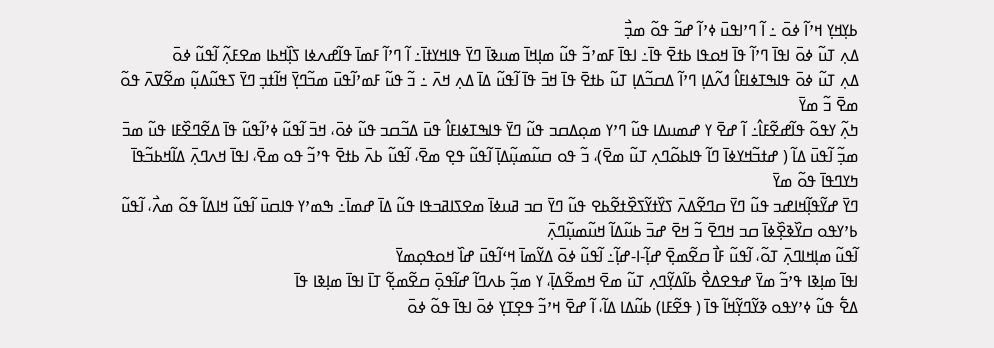ߕߌ߲ߞߌ߲ ߞߴߊ߬ ߦߋ߫ ߸ ߊ߬ ߣߴߊߟߎ߫ ߦߴߊ߬ ߝߏ߬ ߟߋ߬ ߘߏ߲߯
ߡߍ߲ ߠߎ߬ ߦߋ߫ ߊߟߊ߫ ߣߴߊ߬ ߟߊ߫ ߞߋߟߊ ߕߙߐ߫ ߟߊ߫߸ ߊߟߊ߫ ߓߘߴߏ߬ ߟߎ߬ ߘߊ߲ߞߊ߫ ߘߎߢߊ߫ ߣߌ߫ ߟߊߞߌߙߊ߫߸ ߊ߬ ߣߴߊ߬ ߓߘߊ߫ ߟߊ߬ߝߍߦߊ ߖߊ߲߰ߞߕߊ ߘߐߓߍ߲߬ ߊ߬ߟߎ߬ ߦߋ߫
ߡߍ߲ ߠߎ߬ ߦߋ߫ ߟߊߒߠߦߊߓߊ߮ ߗߍ߬ߡߊ߲ ߣߴߊ߬ ߡߛߏ߬ߡߊ߲ ߠߎ߬ ߕߙߐ߫ ߟߊ߫ ߞߏ߫ ߟߊ߫ ߊ߬ߟߎ߬ ߡߊ߫ ߡߍ߲ ߞߍ߫ ߸ ߏ߬ ߟߎ߬ ߓߘߴߊ߬ߟߎ߫ ߘߏ߬ߣߌ߲߫ ߞߊ߬ߙߏ߲ ߣߌ߫ ߖߟߎ߬ߡߎ߲߬ ߘߐ߬ߜߍ߫ ߟߋ߬ ߘߐ߫ ߏ߬ ߘߌ߫
ߤߍ߲߬ ߌߟߋ߬ ߟߊ߬ߝߐ߬ߓߊ߮߸ ߊ߬ ߝߐ߫ ߌ ߝߘߎߡߊ ߟߎ߬ ߣߴߌ ߘߋ߲ߡߛߏ ߟߎ߬ ߣߌ߫ ߟߊߒߠߦߊߓߊ߮ ߟߎ߫ ߡߏ߬ߛߏ ߟߎ߬ ߦߋ߫، ߞߏ߫ ߊ߬ߟߎ߬ ߦߴߊ߬ߟߎ߬ ߟߊ߫ ߡߐ߬ߣߐ߰ߓߊ ߟߎ߬ ߘߏ߫ ߘߏ߲߬ ߊ߬ߟߎ߫ ߡߊ߬ ( ߝߙߏ߬ߞߌߦߊ߫ ߣߊ߬ ߟߊߕߋ߬ߣߍ߲ ߠߎ߬ ߘߐ߫)، ߏ߬ ߟߋ ߛߎ߬ߘߎ߲߬ߡߊ߲߫ ߊ߬ߟߎ߬ ߟߐ߲ ߘߐ߫، ߊ߬ߟߎ߬ ߕߍ߫ ߕߙߐ߫ ߟߴߏ߬ ߟߋ ߘߐ߫، ߊߟߊ߫ ߞߍߣߍ߲߫ ߡߊ߬ߞߕߏ߬ߟߊ߫ ߤߌߣߟߊ߫ ߟߋ߬ ߘߌ߫
ߣߌ߫ ߝߌ߬ߟߊ߲߬ߞߊߝߏ ߟߎ߬ ߣߌ߫ ߛߣߐ߬ߡߍ߫ ߖߌ߰ߙߌ߬ߖߐ߰ߙߐ߬ߕߐ ߟߎ߬ ߣߌ߫ ߛߏ ߥߎߦߊ߫ ߘߐߖߊߥߏߟߊ ߟߎ߬ ߡߊ߫ ߝߘߊ߫߸ ߒߘߴߌ ߟߊߛߎ߫ ߊ߬ߟߎ߬ ߞߊߡߊ߬ ߟߋ߬ ߘߍ߯، ߊ߬ߟߎ߬ ߕߴߌߟߋ ߛߌ߰ߢߐ߲߰ߦߊ߫ ߛߏ ߞߣߐ߫ ߏ߬ ߞߐ߫ ߝߏ߫ ߕߎ߬ߡߊ߬ ߞߎ߬ߘߎ߲߬ߣߍ߲߫
ߊ߬ߟߎ߬ ߘߊ߲ߞߊߣߍ߲߫ ߠߋ߬، ߊ߬ߟߎ߬ ߓߊ߯ ߛߐ߬ߘߐ߲߫ ߝߊ߲߬-ߊ-ߝߊ߲߬߸ ߊ߬ߟߎ߬ ߦߋ߫ ߡߌ߬ߘߊ߫ ߞߵߊ߬ߟߎ߫ ߝߊ߰ ߞߋߟߋ߲ߘߌ߫
ߊߟߊ߫ ߘߊ߲ߢߊ ߟߴߏ߬ ߘߌ߫ ߝߟߐߡߐ߯ ߕߊ߬ߡߌ߲߬ߣߍ߲ ߠߎ߬ ߘߐ߫ ߞߘߐ߬ߡߊ߲߫، ߌ ߘߏ߲߬ ߕߍߣߊ߬ ߝߊ߬ߟߋ߲߫ ߛߐ߬ߘߐ߲߬ ߠߊ߫ ߊߟߊ߫ ߘߊ߲ߢߊ ߟߊ߫
ߡߐ߱ ߟߎ߬ ߦߴߌߟߋ ߢߌ߬ߣߌ߲߬ߞߊ߬ ߟߊ߫ ( ߟߐ߬ߓߊ) ߕߎ߬ߡߊ ߡߊ߬، ߊ߬ ߝߐ߫ ߞߴߏ߬ ߟߐ߲ߠߌ߲ ߦߋ߫ ߊߟߊ߫ ߟߋ߬ ߦߋ߫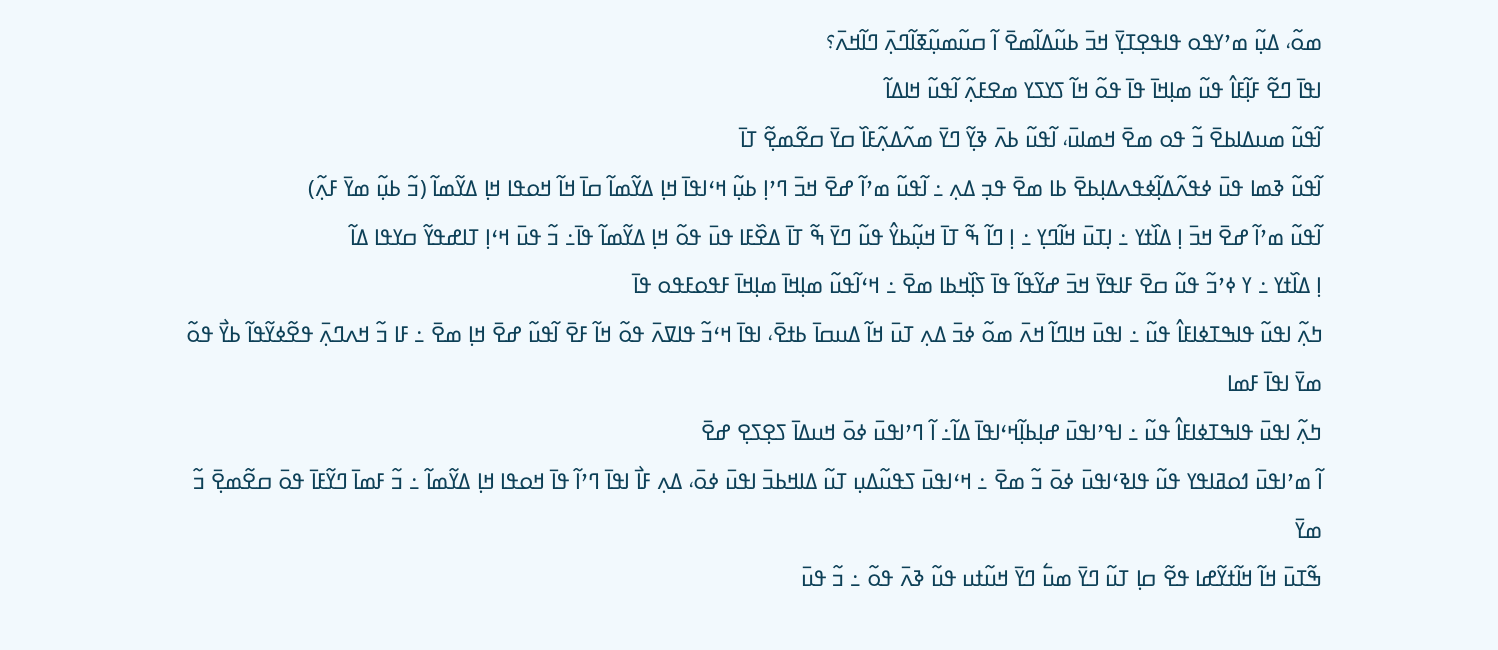ߘߋ߬، ߡߎ߲߬ ߘߴߌߟߋ ߟߊߟߐ߲ߠߌ߲߫ ߞߏ߫ ߕߎ߬ߡߊ߬ߘߐ߫ ߊ߬ ߛߎ߬ߘߎ߲߬ߧߊ߬ߣߍ߲߫ ߣߊ߬ߞߍ߫؟
ߊߟߊ߫ ߣߐ߬ ߓߊ߲߬ߓߊ߮ ߟߎ߬ ߘߊ߲ߞߊ߫ ߟߊ߫ ߟߋ߬ ߞߊ߬ ߖߌߖߌ ߘߐߓߍ߲߬ ߊ߬ߟߎ߬ ߞߊߡߊ߬
ߊ߬ߟߎ߬ ߘߎߡߊߕߐ߫ ߏ߬ ߟߋ ߘߐ߫ ߞߘߊߎ߫، ߊ߬ߟߎ߬ ߕߍ߫ ߢߌ߲߬ ߣߌ߫ ߘߍ߬ߡߍ߲߬ߓߊ߰ ߛߌ߫ ߛߐ߬ߘߐ߲߬ ߠߊ߫
ߊ߬ߟߎ߬ ߢߘߊ ߟߎ߫ ߦߟߍ߬ߡߊ߲߬ߦߟߍߡߊ߲ߕߐ߫ ߕߊ ߘߐ߫ ߟߏ߲ ߡߍ߲ ߸ ߊ߬ߟߎ߬ ߘߴߊ߬ ߝߐ߫ ߞߏ߫ ߣߴߊ߲ ߕߎ߲߬ ߞߵߊߟߊ߫ ߞߊ߲ ߡߌ߬ߘߊ߬ ߛߊ߫ ߞߊ߬ ߞߋߟߊ ߞߊ߲ ߡߌ߬ߘߊ߬ (ߏ߬ ߕߎ߲߬ ߘߌ߫ ߓߍ߲߬)
ߊ߬ߟߎ߬ ߘߴߊ߬ ߝߐ߫ ߞߏ߫ ߊ߲ ߡߊ߰ߙߌ ߸ ߊ߲ߠߎ߫ ߞߊ߬ߣߌ߲ ߸ ߊ߲ ߣߊ߬ ߒ߬ ߠߊ߫ ߞߎ߲߬ߕߌ߮ ߟߎ߬ ߣߌ߫ ߒ߬ ߠߊ߫ ߡߐ߰ߓߊ ߟߎ߫ ߟߋ߬ ߞߊ߲ ߡߌ߬ߘߊ߬ ߟߊ߫߸ ߏ߬ ߟߎ߫ ߞߵߊ߲ ߠߊߝߟߌ߬ ߛߌߟߊ ߡߊ߬
ߊ߲ ߡߊ߰ߙߌ ߸ ߌ ߦߴߏ߬ ߟߎ߬ ߛߐ߫ ߓߊߟߌ߫ ߞߏ߫ ߝߌ߬ߟߊ߬ ߟߊ߫ ߖߊ߲߰ߞߕߊ ߘߐ߫ ߸ ߞߵߊ߬ߟߎ߬ ߘߊ߲ߞߊ߫ ߘߊ߲ߞߊ߫ ߓߟߋߓߟߋ ߟߊ߫
ߤߍ߲߬ ߊߟߎ߬ ߟߊߒߠߦߊߓߊ߮ ߟߎ߬ ߸ ߊߟߎ߫ ߞߊߣߊ߬ ߞߍ߫ ߘߋ߬ ߦߏ߫ ߡߍ߲ ߠߎ߫ ߞߊ߬ ߡߎߛߊ߫ ߕߙߐ߫، ߊߟߊ߫ ߞߵߏ߬ ߟߊߜߍ߫ ߟߋ߬ ߞߊ߬ ߓߐ߫ ߊ߬ߟߎ߬ ߝߐ߫ ߞߊ߲ ߘߐ߫ ߸ ߓߊ ߏ߬ ߞߍߣߍ߲߫ ߟߐ߬ߦߌ߬ߟߊ߬ ߕߌ߯ ߟߋ߬ ߘߌ߫ ߊߟߊ߫ ߓߘߊ
ߤߍ߲߬ ߊߟߎ߫ ߟߊߒߠߦߊߓߊ߮ ߟߎ߬ ߸ ߊߟߴߊߟߎ߫ ߝߊ߲ߕߊ߲߬ߞߵߊߟߊ߫ ߡߊ߬߸ ߊ߬ ߣߴߊߟߎ߫ ߦߋ߫ ߞߎߡߊ߫ ߖߐ߲ߖߐ߲ ߝߐ߫
ߊ߬ ߘߴߊߟߎ߫ ߗߋߥߊߟߌ ߟߎ߬ ߟߊߢߵߊߟߎ߫ ߦߋ߫ ߏ߬ ߘߐ߫ ߸ ߞߵߊߟߎ߫ ߖߟߎ߬ߡߎ߲ ߠߎ߬ ߡߊߞߕߏ߫ ߊߟߎ߫ ߦߋ߫، ߡߍ߲ ߓߊ߯ ߊߟߊ߫ ߣߴߊ߬ ߟߊ߫ ߞߋߟߊ ߞߊ߲ ߡߌ߬ߘߊ߬ ߸ ߏ߬ ߓߘߊ߫ ߣߌ߬ߓߊ߫ ߟߋ߫ ߛߐ߬ߘߐ߲߫ ߏ߬ ߘߌ߫
ߒ߬ߠߎ߫ ߞߊ߬ ߞߊ߬ߙߌ߬ߝߊ ߟߐ߬ ߛߊ߲ ߠߎ߬ ߣߌ߫ ߘߎ߱ ߣߌ߫ ߞߎ߬ߙߎ ߟߎ߬ ߢߍ߫ ߟߋ߬ ߸ ߏ߬ ߟߎ߫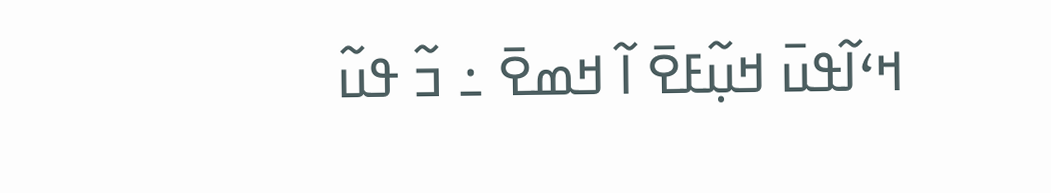ߞߵߊ߬ߟߎ߫ ߞߎ߲߬ߓߐ߫ ߊ߬ ߞߘߐ߫ ߸ ߏ߬ ߟߎ߬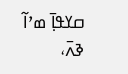ߛߌߟߊ߲߫ ߘߴߊ߬ ߢߍ߫،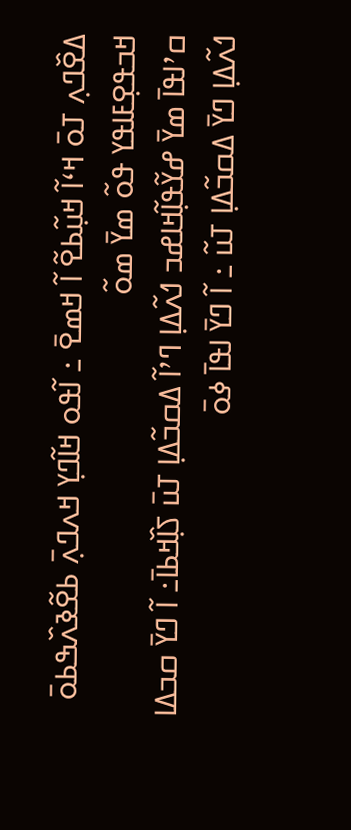ߡߐ߰ߣߍ߲ ߠߋ߫ ߞߵߊ߬ ߞߎ߲߬ߕߐ߬ ߊ߬ ߞߘߐ߫ ߸ ߊ߬ߟߋ ߞߊ߬ߣߌ߲ ߞߍߣߍ߲߫ ߕߐ߬ߢߍ߰ߒߕߋ߫ ߞߏߟߐ߲ߓߊߟߌ ߟߋ߬ ߘߌ߫ ߘߋ߬
ߛߴߊߟߊ߫ ߘߌ߫ ߝߌ߬ߟߊ߲߬ߞߊߝߏ ߗߍ߬ߡߊ߲ ߣߴߊ߬ ߡߛߏ߬ߡߊ߲ ߠߎ߫ ߖߊ߲߰ߞߕߊ߫߸ ߊ߬ ߣߌ߫ ߛߏߡߊ ߗߍ߬ߡߊ߲ ߣߌ߫ ߡߛߏ߬ߡߊ߲ ߠߎ߬ ߸ ߊ߬ ߣߌ߫ ߊߟߊ߫ ߦߋ߫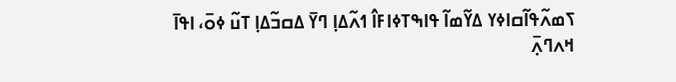ߖߘߍ߬ߟߊ߬ߛߊߦߌ ߡߌ߬ߘߊ߬ ߟߊߒߠߦߊߓߊ߮ ߗߍ߬ߡߊ߲ ߣߌ߫ ߡߛߏ߬ߡߊ߲ ߠߎ߬ ߦߋ߫، ߊߟߊ߫ ߞߍߣߍ߲߫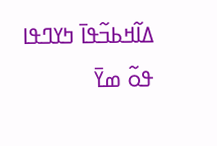ߡߊ߬ߞߕߏ߬ߟߊ߫ ߤߌߣߟߊ ߟߋ߬ ߘߌ߫